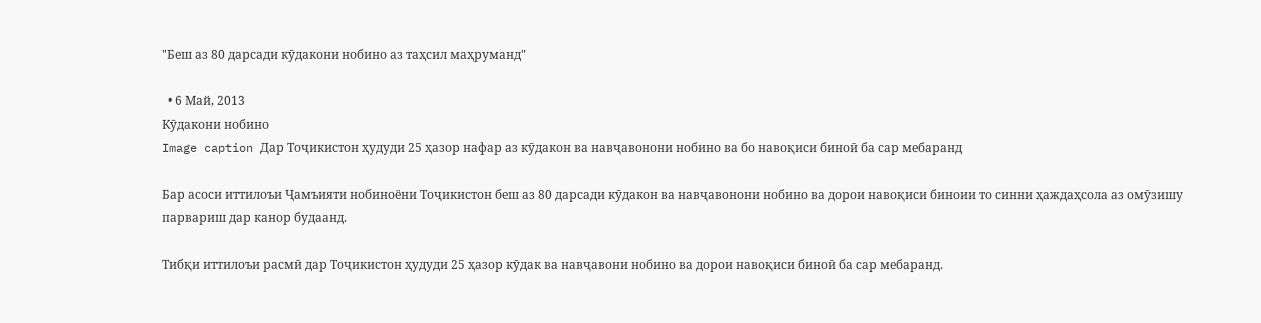"Беш аз 80 дарсади кӯдакони нобино аз таҳсил маҳруманд"

  • 6 Май, 2013
Кӯдакони нобино
Image caption Дар Тоҷикистон ҳудуди 25 ҳазор нафар аз кӯдакон ва навҷавонони нобино ва бо навоқиси биноӣ ба сар мебаранд

Бар асоси иттилоъи Ҷамъияти нобиноёни Тоҷикистон беш аз 80 дарсади кӯдакон ва навҷавонони нобино ва дорои навоқиси биноии то синни ҳаждаҳсола аз омӯзишу парвариш дар канор будаанд.

Тибқи иттилоъи расмӣ дар Тоҷикистон ҳудуди 25 ҳазор кӯдак ва навҷавони нобино ва дорои навоқиси биноӣ ба сар мебаранд.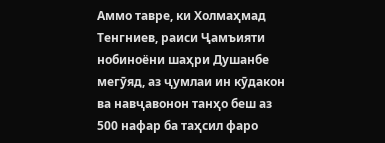Аммо тавре, ки Холмаҳмад Тенгниев, раиси Ҷамъияти нобиноёни шаҳри Душанбе мегӯяд, аз ҷумлаи ин кӯдакон ва навҷавонон танҳо беш аз 500 нафар ба таҳсил фаро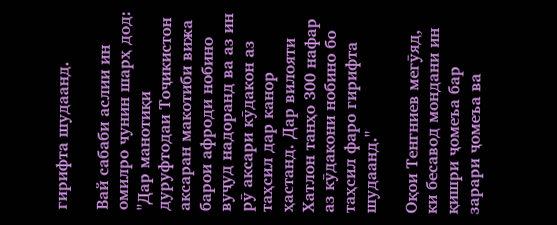гирифта шудаанд.

Вай сабаби аслии ин омилро чунин шарҳ дод: "Дар манотиқи дуруфтодаи Тоҷикистон аксаран макотиби вижа барои афроди нобино вуҷуд надоранд ва аз ин рӯ аксари кӯдакон аз таҳсил дар канор ҳастанд. Дар вилояти Хатлон танҳо 300 нафар аз кӯдакони нобино бо таҳсил фаро гирифта шудаанд."

Оқои Тенгниев мегӯяд, ки бесавод мондани ин қишри ҷомеъа бар зарари ҷомеъа ва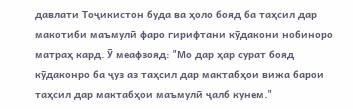давлати Тоҷикистон буда ва ҳоло бояд ба таҳсил дар макотиби маъмулӣ фаро гирифтани кӯдакони нобиноро матраҳ кард. Ӯ меафзояд: "Мо дар ҳар сурат бояд кӯдаконро ба ҷуз аз таҳсил дар мактабҳои вижа барои таҳсил дар мактабҳои маъмулӣ ҷалб кунем."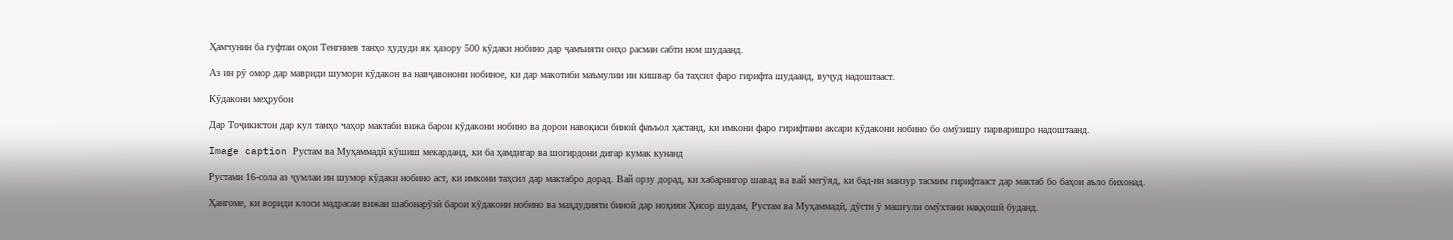Ҳамчунин ба гуфтаи оқои Тенгниев танҳо ҳудуди як ҳазору 500 кӯдаки нобино дар ҷамъияти онҳо расман сабти ном шудаанд.

Аз ин рӯ омор дар мавриди шумори кӯдакон ва навҷавонони нобиное, ки дар макотиби маъмулии ин кишвар ба таҳсил фаро гирифта шудаанд, вуҷуд надоштааст.

Кӯдакони меҳрубон

Дар Тоҷикистон дар кул танҳо чаҳор мактаби вижа барои кӯдакони нобино ва дорои навоқиси биноӣ фаъъол ҳастанд, ки имкони фаро гирифтани аксари кӯдакони нобино бо омӯзишу парваришро надоштаанд.

Image caption Рустам ва Муҳаммадӣ кӯшиш мекарданд, ки ба ҳамдигар ва шогирдони дигар кумак кунанд

Рустами 16-сола аз ҷумлаи ин шумор кӯдаки нобино аст, ки имкони таҳсил дар мактабро дорад. Вай орзу дорад, ки хабарнигор шавад ва вай мегӯяд, ки бад-ин манзур тасмим гирифтааст дар мактаб бо баҳои аъло бихонад.

Ҳангоме, ки вориди клоси мадрасаи вижаи шабонарӯзӣ барои кӯдакони нобино ва маҳдудияти биноӣ дар ноҳияи Ҳисор шудам, Рустам ва Муҳаммадӣ, дӯсти ӯ машғули омӯхтани наққошӣ буданд.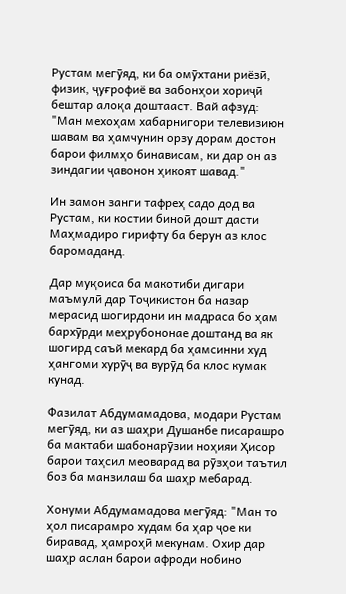Рустам мегӯяд, ки ба омӯхтани риёзӣ, физик, ҷуғрофиё ва забонҳои хориҷӣ бештар алоқа доштааст. Вай афзуд: "Ман мехоҳам хабарнигори телевизиюн шавам ва ҳамчунин орзу дорам достон барои филмҳо бинависам, ки дар он аз зиндагии ҷавонон ҳикоят шавад."

Ин замон занги тафреҳ садо дод ва Рустам, ки костии биноӣ дошт дасти Маҳмадиро гирифту ба берун аз клос баромаданд.

Дар муқоиса ба макотиби дигари маъмулӣ дар Тоҷикистон ба назар мерасид шогирдони ин мадраса бо ҳам бархӯрди меҳрубононае доштанд ва як шогирд саъй мекард ба ҳамсинни худ ҳангоми хурӯҷ ва вурӯд ба клос кумак кунад.

Фазилат Абдумамадова, модари Рустам мегӯяд, ки аз шаҳри Душанбе писарашро ба мактаби шабонарӯзии ноҳияи Ҳисор барои таҳсил меоварад ва рӯзҳои таътил боз ба манзилаш ба шаҳр мебарад.

Хонуми Абдумамадова мегӯяд: "Ман то ҳол писарамро худам ба ҳар ҷое ки биравад, ҳамроҳӣ мекунам. Охир дар шаҳр аслан барои афроди нобино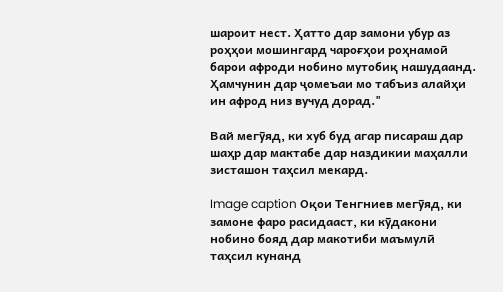шароит нест. Ҳатто дар замони убур аз роҳҳои мошингард чароғҳои роҳнамоӣ барои афроди нобино мутобиқ нашудаанд. Ҳамчунин дар ҷомеъаи мо табъиз алайҳи ин афрод низ вучуд дорад."

Вай мегӯяд, ки хуб буд агар писараш дар шаҳр дар мактабе дар наздикии маҳалли зисташон таҳсил мекард.

Image caption Оқои Тенгниев мегӯяд, ки замоне фаро расидааст, ки кӯдакони нобино бояд дар макотиби маъмулӣ таҳсил кунанд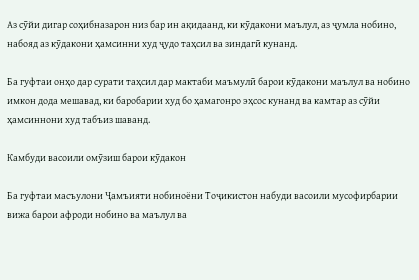Аз сӯйи дигар соҳибназарон низ бар ин ақидаанд, ки кӯдакони маълул, аз ҷумла нобино, набояд аз кӯдакони ҳамсинни худ ҷудо таҳсил ва зиндагӣ кунанд.

Ба гуфтаи онҳо дар сурати таҳсил дар мактаби маъмулӣ барои кӯдакони маълул ва нобино имкон дода мешавад, ки баробарии худ бо ҳамагонро эҳсос кунанд ва камтар аз сӯйи ҳамсиннони худ табъиз шаванд.

Камбуди васоили омӯзиш барои кӯдакон

Ба гуфтаи масъулони Ҷамъияти нобиноёни Тоҷикистон набуди васоили мусофирбарии вижа барои афроди нобино ва маълул ва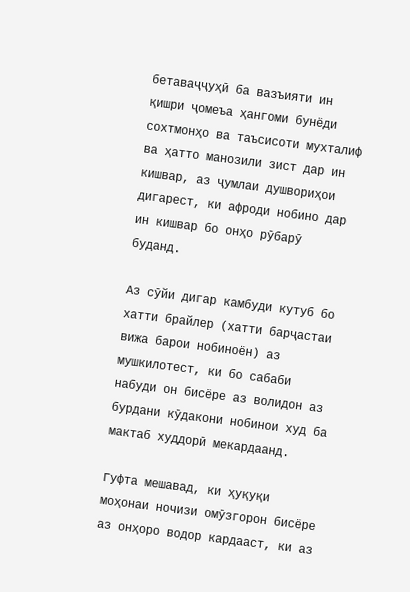бетаваҷҷуҳӣ ба вазъияти ин қишри ҷомеъа ҳангоми бунёди сохтмонҳо ва таъсисоти мухталиф ва ҳатто манозили зист дар ин кишвар, аз ҷумлаи душвориҳои дигарест, ки афроди нобино дар ин кишвар бо онҳо рӯбарӯ буданд.

Аз сӯйи дигар камбуди кутуб бо хатти брайлер (хатти барҷастаи вижа барои нобиноён) аз мушкилотест, ки бо сабаби набуди он бисёре аз волидон аз бурдани кӯдакони нобинои худ ба мактаб худдорӣ мекардаанд.

Гуфта мешавад, ки ҳуқуқи моҳонаи ночизи омӯзгорон бисёре аз онҳоро водор кардааст, ки аз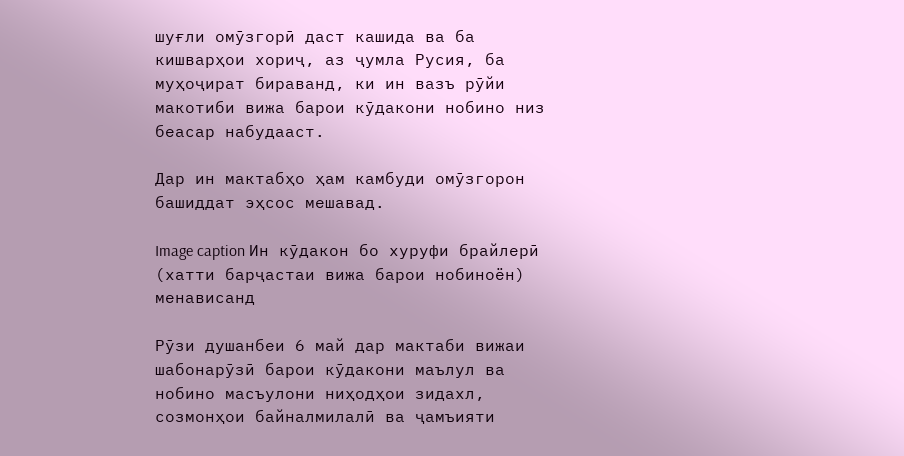шуғли омӯзгорӣ даст кашида ва ба кишварҳои хориҷ, аз ҷумла Русия, ба муҳоҷират бираванд, ки ин вазъ рӯйи макотиби вижа барои кӯдакони нобино низ беасар набудааст.

Дар ин мактабҳо ҳам камбуди омӯзгорон башиддат эҳсос мешавад.

Image caption Ин кӯдакон бо хуруфи брайлерӣ (хатти барҷастаи вижа барои нобиноён) менависанд

Рӯзи душанбеи 6 май дар мактаби вижаи шабонарӯзӣ барои кӯдакони маълул ва нобино масъулони ниҳодҳои зидахл, созмонҳои байналмилалӣ ва ҷамъияти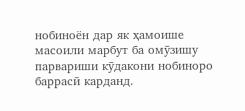нобиноён дар як ҳамоише масоили марбут ба омӯзишу парвариши кӯдакони нобиноро баррасӣ карданд.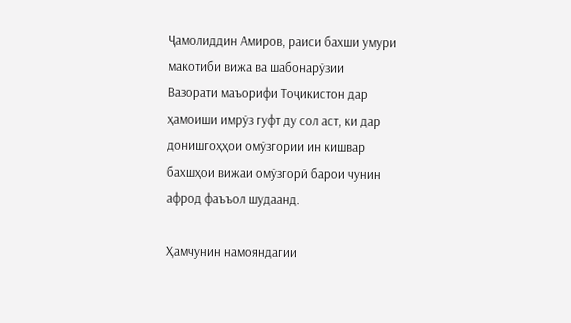Ҷамолиддин Амиров, раиси бахши умури макотиби вижа ва шабонарӯзии Вазорати маъорифи Тоҷикистон дар ҳамоиши имрӯз гуфт ду сол аст, ки дар донишгоҳҳои омӯзгории ин кишвар бахшҳои вижаи омӯзгорӣ барои чунин афрод фаъъол шудаанд.

Ҳамчунин намояндагии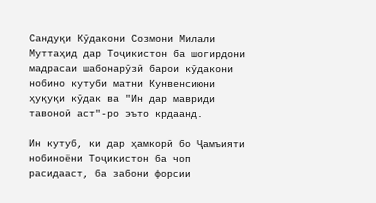Сандуқи Кӯдакони Созмони Милали Муттаҳид дар Тоҷикистон ба шогирдони мадрасаи шабонарӯзӣ барои кӯдакони нобино кутуби матни Кунвенсиюни ҳуқуқи кӯдак ва "Ин дар мавриди тавоноӣ аст"-ро эъто крдаанд.

Ин кутуб, ки дар ҳамкорӣ бо Ҷамъияти нобиноёни Тоҷикистон ба чоп расидааст, ба забони форсии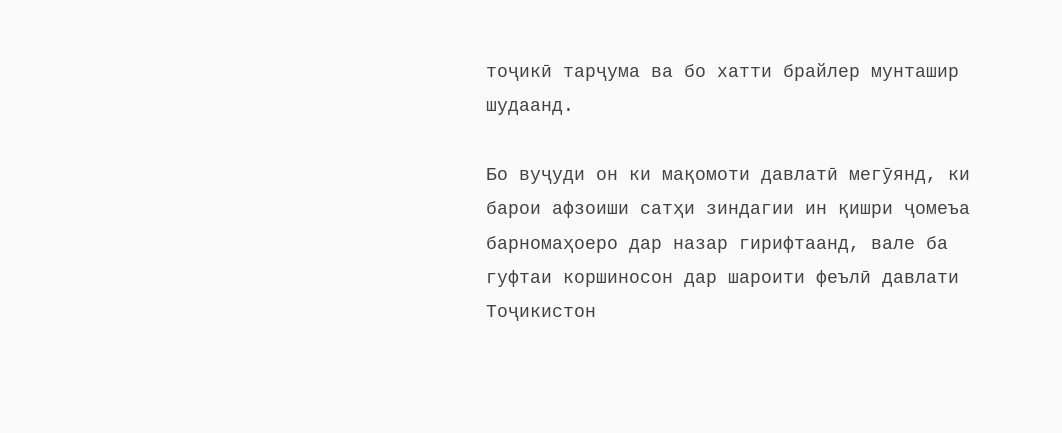тоҷикӣ тарҷума ва бо хатти брайлер мунташир шудаанд.

Бо вуҷуди он ки мақомоти давлатӣ мегӯянд, ки барои афзоиши сатҳи зиндагии ин қишри ҷомеъа барномаҳоеро дар назар гирифтаанд, вале ба гуфтаи коршиносон дар шароити феълӣ давлати Тоҷикистон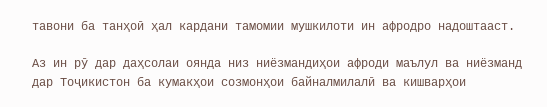тавони ба танҳоӣ ҳал кардани тамомии мушкилоти ин афродро надоштааст.

Аз ин рӯ дар даҳсолаи оянда низ ниёзмандиҳои афроди маълул ва ниёзманд дар Тоҷикистон ба кумакҳои созмонҳои байналмилалӣ ва кишварҳои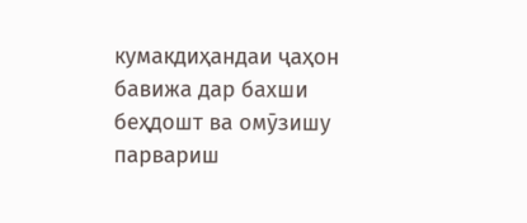кумакдиҳандаи ҷаҳон бавижа дар бахши беҳдошт ва омӯзишу парвариш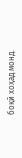боқӣ хоҳад монд.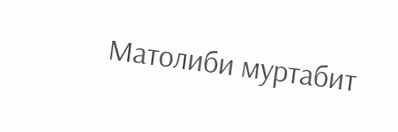Матолиби муртабит